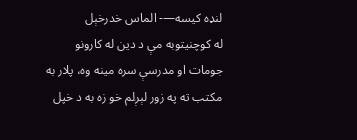لنډه کيسه—- الماس خدرخېل
له کوچنيتوبه مې د دين له کارونو جومات او مدرسې سره مينه وه، پلار به مکتب ته په زور لېږلم خو زه به د خپل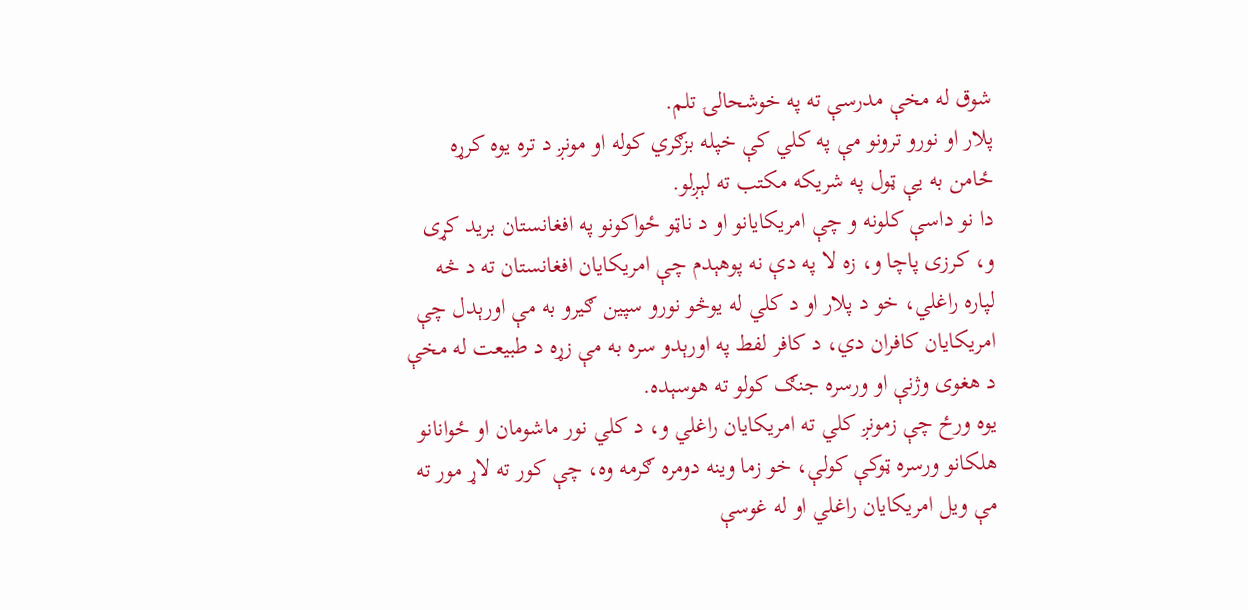شوق له مخې مدرسې ته په خوشحالۍ تلم.
پلار او نورو ترونو مې په کلي کې خپله بزګري کوله او مونږ د تره يوه کرړه ځامن به يې ټول په شريکه مکتب ته لېږلو.
دا نو داسې کلونه و چې امريکايانو او د ناټو ځواکونو په افغانستان بريد کړی و، کرزی پاچا و، زه لا په دې نه پوهېدم چې امريکايان افغانستان ته د څه لپاره راغلي، خو د پلار او د کلي له يوڅو نورو سپين ګيرو به مې اورېدل چې امريکايان کافران دي، د کافر لفط په اورېدو سره به مې زړه د طبیعت له مخې د هغوی وژنې او ورسره جنګ کولو ته هوسېده.
يوه ورځ چې زمونږ کلي ته امريکايان راغلي و، د کلي نور ماشومان او ځوانانو هلکانو ورسره ټوکې کولې، خو زما وينه دومره ګرمه وه، چې کور ته لاړ مور ته مې ويل امريکايان راغلي او له غوسې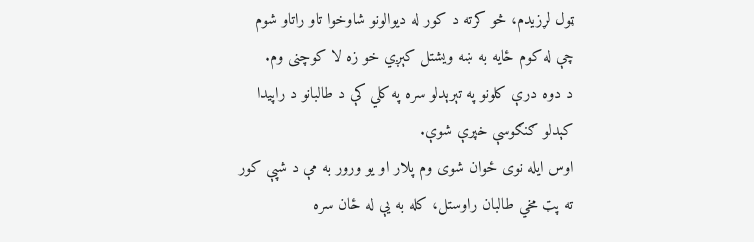ټول لړزيدم، څو کرته د کور له ديوالونو شاوخوا تاو راتاو شوم چې له کوم ځایه به ښه ويشتل کېږي خو زه لا کوچنی وم.
د دوه درې کلونو په تېرېدلو سره په کلي کې د طالبانو د راپيدا کېدلو ګنګوسې خپرې شوې.
اوس ايله نوی ځوان شوی وم پلار او يو ورور به مې د شپې کور ته پټ مخي طالبان راوستل، کله به يې له ځان سره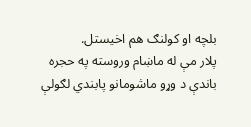بلچه او کولنګ هم اخيستل.
پلار مې له ماښام وروسته په حجره باندې د وړو ماشومانو پابندي لګولې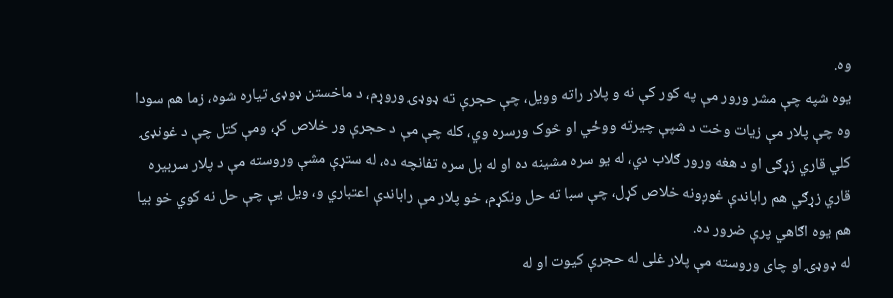وه.
يوه شپه چې مشر ورور مې په کور کې نه و پلار راته وويل، چې حجرې ته ډوډۍ وروړم، د ماخستن ډوډۍ تياره شوه، زما هم سودا وه چې پلار مې زيات وخت د شپې چيرته ووځي او څوک ورسره وي، کله چې مې د حجرې ور خلاص کړ، ومې کتل چې د غونډۍ کلي قاري زړګی او د هغه ورور ګلاب دي، له یو سره مشينه ده او له بل سره تفانچه ده، له ستړې مشې وروسته مې د پلار سربيره قاري زړګي هم راباندې غوږونه خلاص کړل، چې سبا ته حل ونکړم، خو پلار مې راباندې اعتباري و، ويل يې چې حل نه کوي خو بیا هم يوه اګاهي پرې ضرور ده.
له ډوډۍ او چای وروسته مې پلار غلی له حجرې کيوت او له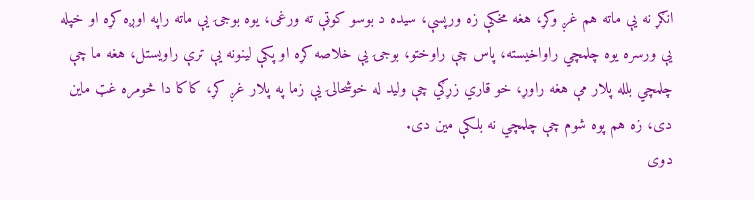انګړ نه يې ماته هم غږ وکړ، هغه مخکې زه ورپسې، سيده د بوسو کوټې ته ورغی، يوه بوجۍ يې ماته راپه اوږه کړه او خپله يې ورسره يوه چلمچي راواخيسته، پاس چې راوختو، بوجۍ يې خلاصه کړه او پکې لینونه يې ترې راويستل، هغه ما چې چلمچي بلله پلار مې هغه راوړ، خو قاري زړګي چې وليد له خوشحالۍ يې زما په پلار غږ کړ، کاکا دا څومره غټ ماين دی، زه هم پوه شوم چې چلمچي نه بلکې مين دی.
دوی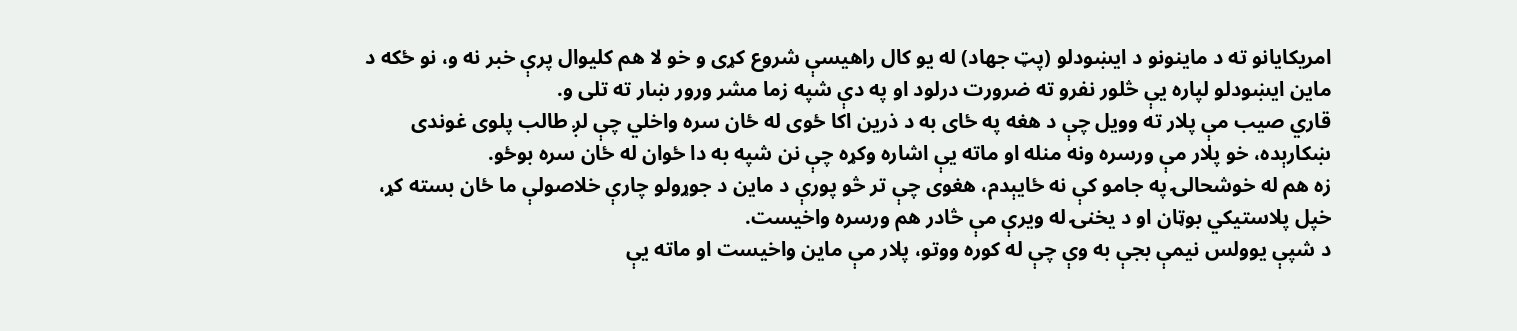امريکايانو ته د ماينونو د ايښودلو (پټ جهاد) له يو کال راهيسې شروع کړی و خو لا هم کليوال پرې خبر نه و، نو ځکه د ماين ايښودلو لپاره يې څلور نفرو ته ضرورت درلود او په دې شپه زما مشر ورور ښار ته تلی و.
قاري صيب مې پلار ته وويل چې د هغه په ځای به د ذرین اکا ځوی له ځان سره واخلي چې لږ طالب پلوی غوندی ښکارېده، خو پلار مې ورسره ونه منله او ماته يې اشاره وکړه چې نن شپه به دا ځوان له ځان سره بوځو.
زه هم له خوشحالۍ په جامو کې نه ځايېدم، هغوی چې تر څو پورې د ماين د جوړولو چارې خلاصولې ما ځان بسته کړ، خپل پلاستيکي بوټان او د یخنۍ له ویرې مې څادر هم ورسره واخيست.
د شپې يوولس نيمې بجې به وې چې له کوره ووتو، پلار مې ماين واخيست او ماته يې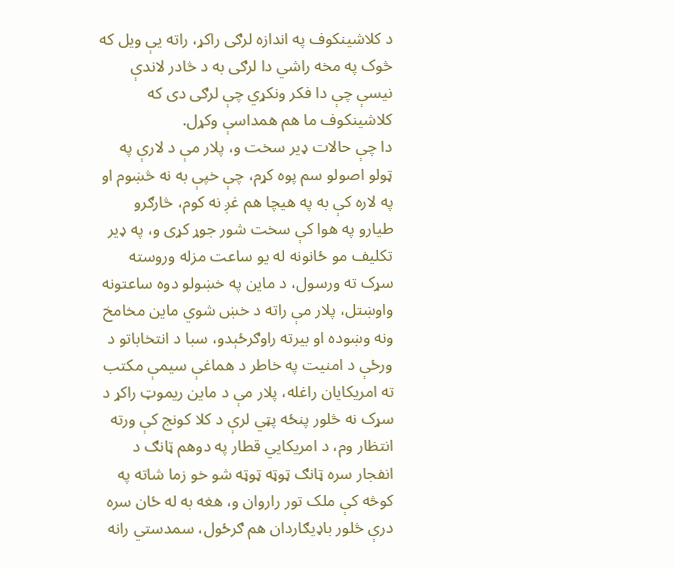د کلاشينکوف په اندازه لرګی راکړ، راته يې ویل که څوک په مخه راشي دا لرګی به د څادر لاندې نيسې چې دا فکر ونکړي چې لرګی دی که کلاشينکوف ما هم همداسې وکړل.
دا چې حالات ډیر سخت و، پلار مې د لارې په ټولو اصولو سم پوه کړم، چې خپې به نه څښوم او په لاره کې به په هيچا هم غږ نه کوم، څارګرو طيارو په هوا کې سخت شور جوړ کړی و، په ډير تکليف مو ځانونه له يو ساعت مزله وروسته سړک ته ورسول، د ماين په خښولو دوه ساعتونه واوښتل، پلار مې راته د خښ شوي ماين مخامخ ونه وښوده او بيرته راوګرځېدو، سبا د انتخاباتو د ورځې د امنيت په خاطر د هماغې سيمې مکتب ته امريکايان راغله، پلار مې د ماين ريموټ راکړ د سړک نه څلور پنځه پټي لرې د کلا کونج کې ورته انتظار وم، د امريکايي قطار په دوهم ټانګ د انفجار سره ټانګ ټوټه ټوټه شو خو زما شاته په کوڅه کې ملک تور راروان و، هغه به له ځان سره درې څلور باډيګاردان هم ګرځول، سمدستي رانه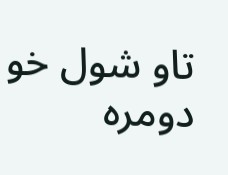تاو شول خو دومره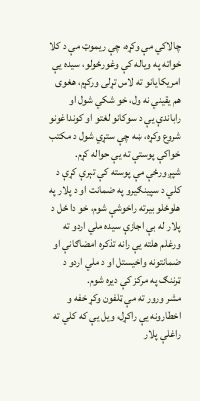چالاکي مې وکړه، چې ريموټ مې د کلا خواته په وياله کې وغورځولو، سيده يې امریکايانو ته لاس تړلی ورکړم، هغوی هم یقيني نه ول، خو شکي شول او راباندې یې د سوکانو لغتو او کونداغونو شروع وکړه، ښه چې ستړي شول د مکتب خواکې پوستې ته يې حواله کړم.
شپږ ورځې مې پوسته کې تېرې کړې د کلي د سپينګيرو په ضمانت او د پلار په هلوځلو بيرته راخوشې شوم، خو دا ځل د پلار له بې اجازې سيده ملي اردو ته ورغلم هلته يې رانه تذکره امضاګانې او ضمانتونه واخيستل او د ملي اردو د ټرننګ په مرکز کې ديره شوم.
مشر ورور ته مې ټلفون وکړ خفه و اخطارونه يې راکړل، ويل يې که کلي ته راغلې پلار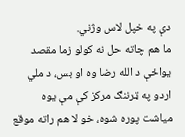دې په خپل لاس وژني.
ما هم چاته حل نه کولو زما مقصد يواځې د الله رضا وه او بس، د ملي اردو په ټرننګ مرکز کې مې يوه مياشت پوره شوه، خو لا هم راته موقع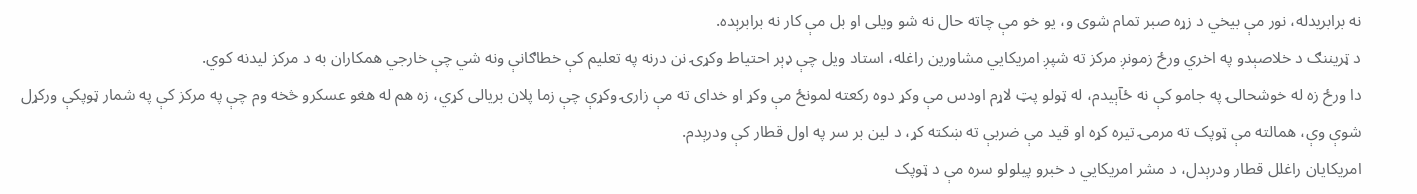نه برابريدله، نور مې بيخي د زړه صبر تمام شوی و، يو خو مې چاته حال نه شو ويلی او بل مې کار نه برابرېده.
د ټريننګ د خلاصېدو په اخري ورځ زمونږ مرکز ته شپږ امريکايي مشاورين راغله، استاد ویل چې ډېر احتياط وکړۍ نن درنه په تعليم کې خطاګانې ونه شي چې خارجي همکاران به د مرکز ليدنه کوي.
دا ورځ زه له خوشحالۍ په جامو کې نه ځآېيدم، له ټولو پټ لاړم اودس مې وکړ دوه رکعته لمونځ مې وکړ او خدای ته مې زارۍ وکړې چې زما پلان بريالی کړي، زه هم له هغو عسکرو څخه وم چې په مرکز کې په شمار ټوپکې ورکړل شوې وې، همالته مې ټوپک ته مرمۍ تيره کړه او قيد مې ضربې ته ښکته کړ، د لين بر سر په اول قطار کې ودرېدم.
امريکايان راغلل قطار ودرېدل، د مشر امريکايي د خبرو پيلولو سره مې د ټوپک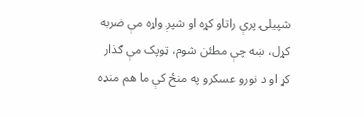شپيلۍ پرې راتاو کړه او شپږ واړه مې ضربه کړل، ښه چې مطئن شوم، ټوپک مې ګذار کړ او د نورو عسکرو په منځ کې ما هم منډه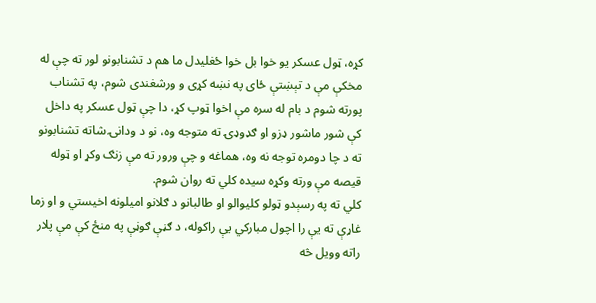کړه، ټول عسکر يو خوا بل خوا ځغليدل ما هم د تشنابونو لور ته چې له مخکې مې د تېښتې ځای په نښه کړی و ورشغندی شوم، په تشناب پورته شوم د بام له سره مې اخوا ټوپ کړ، دا چې ټول عسکر په داخل کې شور ماشور ډزو او ګډوډۍ ته متوجه وه، نو د ودانۍ شاته تشنابونو ته د چا دومره توجه نه وه، هماغه و چې ورور ته مې زنګ وکړ او ټوله قيصه مې ورته وکړه سيده کلي ته روان شوم.
کلي ته په رسېدو ټولو کليوالو او طالبانو د ګلانو امیلونه اخيستي و او زما غاړې ته يې را اچول مبارکي يې راکوله، د ګڼې ګوڼې په منځ کې مې پلار راته وويل څه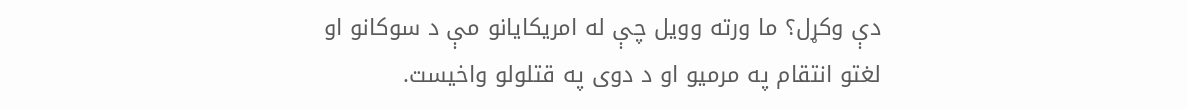دې وکړل؟ ما ورته وويل چې له امريکايانو مې د سوکانو او لغتو انتقام په مرميو او د دوی په قتلولو واخيست.